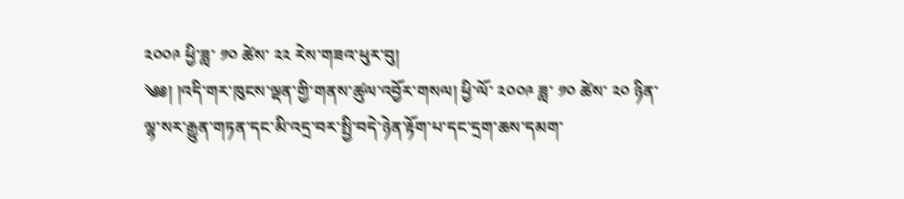༢༠༠༩ ཕྱི་ཟླ་ ༡༠ ཚེས་ ༢༢ རེས་གཟའ་ཕུར་བུ།
༄༅། །འདི་གར་ཁུངས་ལྡན་གྱི་གནས་ཚུལ་འབྱོར་གསལ། ཕྱི་ལོ་ ༢༠༠༩ ཟླ་ ༡༠ ཚེས་ ༢༠ ཉིན་ལྷ་སར་རྒྱུན་གཏན་དང་མི་འདྲ་བར་སྤྱི་བདེ་ཉེན་རྟོག་པ་དང་དྲག་ཆས་དམག་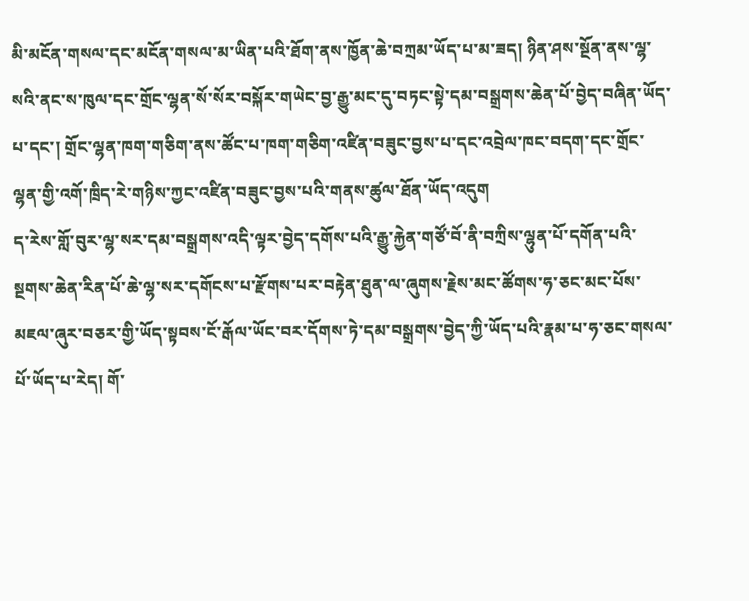མི་མངོན་གསལ་དང་མངོན་གསལ་མ་ཡིན་པའི་ཐོག་ནས་ཁྱོན་ཆེ་བཀྲམ་ཡོད་པ་མ་ཟད། ཉིན་ཤས་སྔོན་ནས་ལྷ་སའི་ནང་ས་ཁུལ་དང་གྲོང་ལྷན་སོ་སོར་བསྐོར་གཡེང་བྱ་རྒྱུ་མང་དུ་བཏང་སྟེ་དམ་བསྒྲགས་ཆེན་པོ་བྱེད་བཞིན་ཡོད་པ་དང་། གྲོང་ལྷན་ཁག་གཅིག་ནས་ཚོང་པ་ཁག་གཅིག་འཛིན་བཟུང་བྱས་པ་དང་འབྲེལ་ཁང་བདག་དང་གྲོང་ལྷན་གྱི་འགོ་ཁྲིད་རེ་གཉིས་ཀྱང་འཛིན་བཟུང་བྱས་པའི་གནས་ཚུལ་ཐོན་ཡོད་འདུག
ད་རེས་གློ་བུར་ལྷ་སར་དམ་བསྒྲགས་འདི་ལྟར་བྱེད་དགོས་པའི་རྒྱུ་རྐྱེན་གཙོ་བོ་ནི་བཀྲིས་ལྷུན་པོ་དགོན་པའི་སྔགས་ཆེན་རིན་པོ་ཆེ་ལྷ་སར་དགོངས་པ་རྫོགས་པར་བརྟེན་ཐུན་ལ་ཞུགས་རྗེས་མང་ཚོགས་ཧ་ཅང་མང་པོས་མཇལ་ཞུར་བཅར་གྱི་ཡོད་སྟབས་ངོ་རྒོལ་ཡོང་བར་དོགས་ཏེ་དམ་བསྒྲགས་བྱེད་ཀྱི་ཡོད་པའི་རྣམ་པ་ཧ་ཅང་གསལ་པོ་ཡོད་པ་རེད། གོ་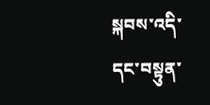སྐབས་འདི་དང་བསྟུན་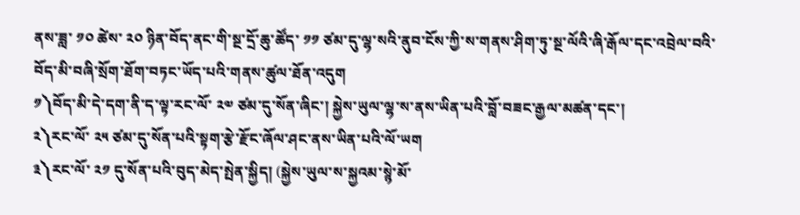ནས་ཟླ་ ༡༠ ཚེས་ ༢༠ ཉིན་བོད་ནང་གི་སྔ་དྲོ་ཆུ་ཚོད་ ༡༡ ཙམ་དུ་ལྷ་སའི་ནུབ་ངོས་ཀྱི་ས་གནས་ཤིག་ཏུ་སྔ་ལོའི་ཞི་རྒོལ་དང་འབྲེལ་བའི་བོད་མི་བཞི་སྲོག་ཐོག་བཏང་ཡོད་པའི་གནས་ཚུལ་ཐོན་འདུག
༡༽བོད་མི་དེ་དག་ནི་ད་ལྟ་རང་ལོ་ ༢༧ ཙམ་དུ་སོན་ཞིང་། སྐྱེས་ཡུལ་ལྷ་ས་ནས་ཡིན་པའི་བློ་བཟང་རྒྱལ་མཚན་དང་།
༢༽རང་ལོ་ ༢༥ ཙམ་དུ་སོན་པའི་སྟག་རྩེ་རྫོང་ཞོལ་ཤང་ནས་ཡིན་པའི་ལོ་ཡག
༣༽རང་ལོ་ ༢༡ དུ་སོན་པའི་བུད་མེད་སྤེན་སྐྱིད། (སྐྱེས་ཡུལ་ས་སྐྱའམ་སྙེ་མོ་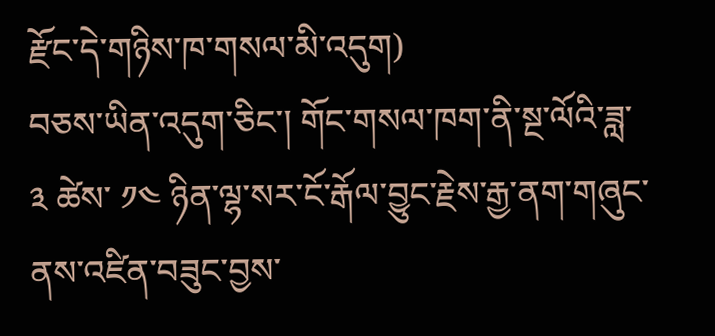རྫོང་དེ་གཉིས་ཁ་གསལ་མི་འདུག)
བཅས་ཡིན་འདུག་ཅིང་། གོང་གསལ་ཁག་ནི་སྔ་ལོའི་ཟླ་ ༣ ཚེས་ ༡༤ ཉིན་ལྷ་སར་ངོ་རྒོལ་བྱུང་རྗེས་རྒྱ་ནག་གཞུང་ནས་འཛིན་བཟུང་བྱས་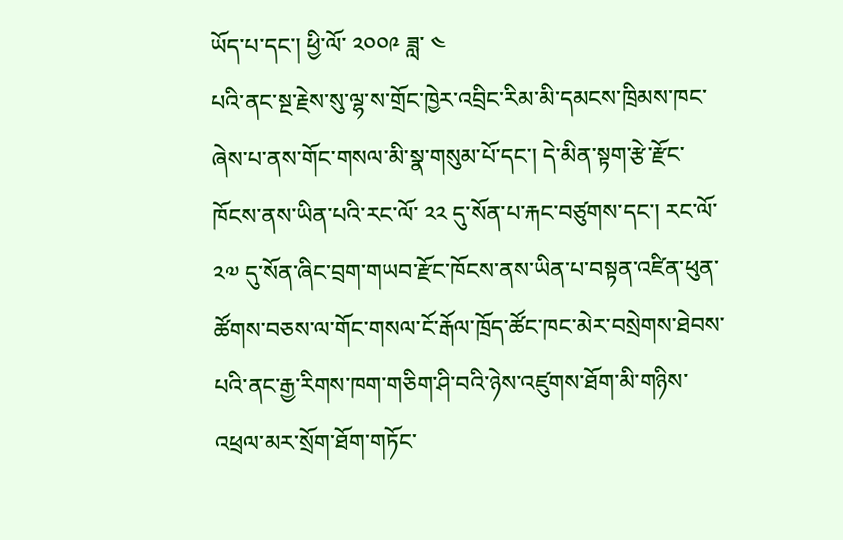ཡོད་པ་དང་། ཕྱི་ལོ་ ༢༠༠༩ ཟླ་ ༤
པའི་ནང་སྔ་རྗེས་སུ་ལྷ་ས་གྲོང་ཁྱེར་འབྲིང་རིམ་མི་དམངས་ཁྲིམས་ཁང་ཞེས་པ་ནས་གོང་གསལ་མི་སྣ་གསུམ་པོ་དང་། དེ་མིན་སྟག་རྩེ་རྫོང་ཁོངས་ནས་ཡིན་པའི་རང་ལོ་ ༢༢ དུ་སོན་པ་རྐང་བཙུགས་དང་། རང་ལོ་ ༢༧ དུ་སོན་ཞིང་བྲག་གཡབ་རྫོང་ཁོངས་ནས་ཡིན་པ་བསྟན་འཛིན་ཕུན་ཚོགས་བཅས་ལ་གོང་གསལ་ངོ་རྒོལ་ཁྲོད་ཚོང་ཁང་མེར་བསྲེགས་ཐེབས་པའི་ནང་རྒྱ་རིགས་ཁག་གཅིག་ཤི་བའི་ཉེས་འཛུགས་ཐོག་མི་གཉིས་འཕྲལ་མར་སྲོག་ཐོག་གཏོང་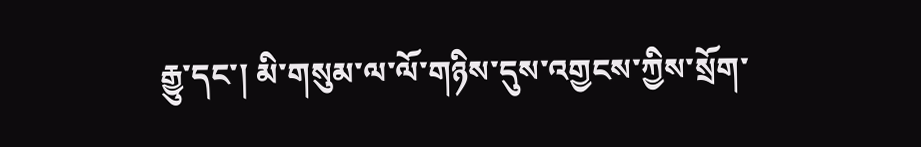རྒྱུ་དང་། མི་གསུམ་ལ་ལོ་གཉིས་དུས་འགྱངས་ཀྱིས་སྲོག་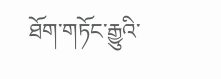ཐོག་གཏོང་རྒྱུའི་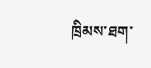ཁྲིམས་ཐག་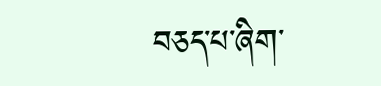བཅད་པ་ཞིག་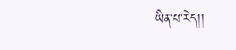ཡིན་པ་རེད།།